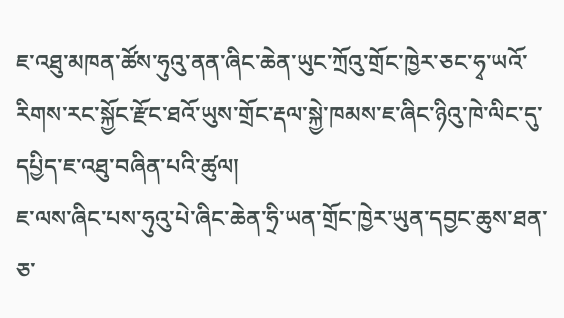ཇ་འཐུ་མཁན་ཚོས་ཧུའུ་ནན་ཞིང་ཆེན་ཡུང་ཀྲོའུ་གྲོང་ཁྱེར་ཅང་ཧྭ་ཡའོ་རིགས་རང་སྐྱོང་རྫོང་ཐའོ་ཡུས་གྲོང་རྡལ་སྐྱེ་ཁམས་ཇ་ཞིང་ཉིའུ་ཁེ་ལིང་དུ་དཔྱིད་ཇ་འཐུ་བཞིན་པའི་ཚུལ།
ཇ་ལས་ཞིང་པས་ཧུའུ་པེ་ཞིང་ཆེན་ཧྲི་ཡན་གྲོང་ཁྱེར་ཡུན་དབྱང་ཆུས་ཐན་ཅ་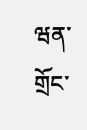ཝན་གྲོང་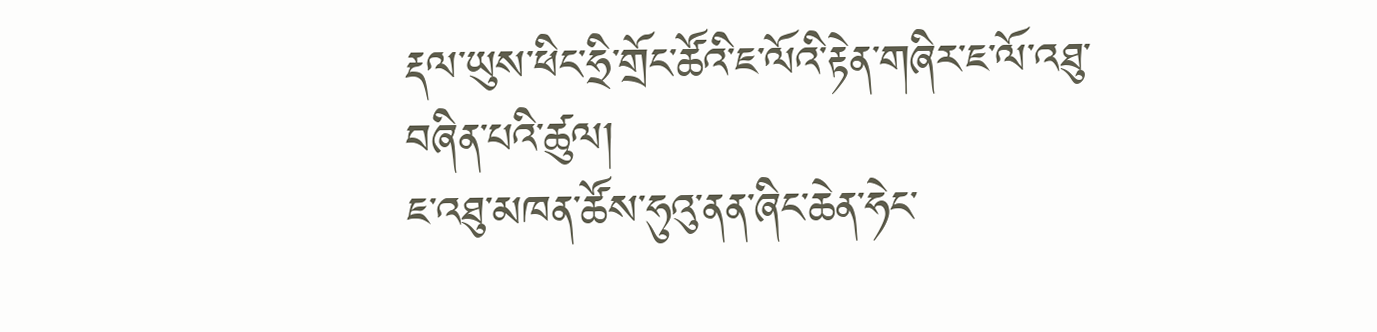རྡལ་ཡུས་ཕིང་ཧྲི་གྲོང་ཚོའི་ཇ་ལོའི་རྟེན་གཞིར་ཇ་ལོ་འཐུ་བཞིན་པའི་ཚུལ།
ཇ་འཐུ་མཁན་ཚོས་ཧུའུ་ནན་ཞིང་ཆེན་ཧེང་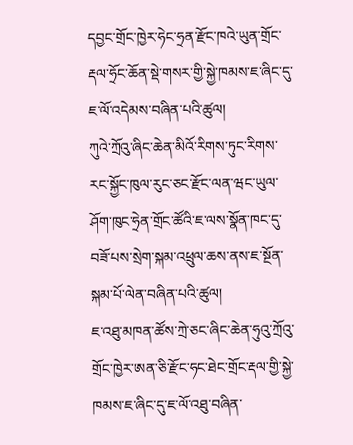དབྱང་གྲོང་ཁྱེར་ཧེང་ཧྲན་རྫོང་ཁའེ་ཡུན་གྲོང་རྡལ་ཧྲོང་ཆོན་སྡེ་གསར་གྱི་སྐྱེ་ཁམས་ཇ་ཞིང་དུ་ཇ་ལོ་འདེམས་བཞིན་པའི་ཚུལ།
ཀུའེ་ཀྲོའུ་ཞིང་ཆེན་མིའོ་རིགས་ཏུང་རིགས་རང་སྐྱོང་ཁུལ་རུང་ཅང་རྫོང་ལན་ཝང་ཡུལ་ཤོག་ཁུང་ཧྲེན་གྲོང་ཚོའི་ཇ་ལས་སྣོན་ཁང་དུ་བཟོ་པས་སྲེག་སྐམ་འཕྲུལ་ཆས་ནས་ཇ་སྔོན་སྐམ་པོ་ལེན་བཞིན་པའི་ཚུལ།
ཇ་འཐུ་མཁན་ཚོས་ཀྲེ་ཅང་ཞིང་ཆེན་ཧུའུ་ཀྲོའུ་གྲོང་ཁྱེར་ཨན་ཅི་རྫོང་ཧང་ཐེང་གྲོང་རྡལ་གྱི་སྐྱེ་ཁམས་ཇ་ཞིང་དུ་ཇ་ལོ་འཐུ་བཞིན་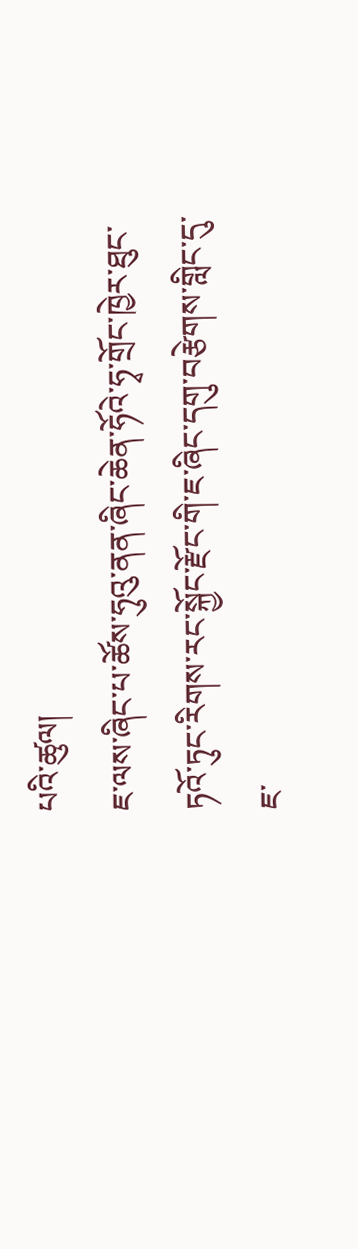པའི་ཚུལ།
ཇ་ལས་ཞིང་པ་ཚོས་ཧུའུ་ནན་ཞིང་ཆེན་ཧོའེ་ཧྭ་གྲོང་ཁྱེར་ཐུང་ཏའོ་ཏུང་རིགས་རང་སྐྱོང་རྫོང་གི་ཇ་ཞིང་དགུ་བརྩེགས་གླིང་དུ་ཇ་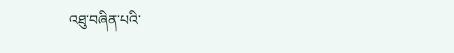འཐུ་བཞིན་པའི་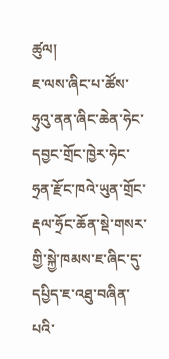ཚུལ།
ཇ་ལས་ཞིང་པ་ཚོས་ཧུའུ་ནན་ཞིང་ཆེན་ཧེང་དབྱང་གྲོང་ཁྱེར་ཧེང་ཧྲན་རྫོང་ཁའེ་ཡུན་གྲོང་རྡལ་ཧྲོང་ཆོན་སྡེ་གསར་གྱི་སྐྱེ་ཁམས་ཇ་ཞིང་དུ་དཔྱིད་ཇ་འཐུ་བཞིན་པའི་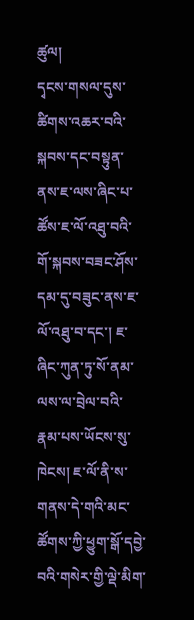ཚུལ།
དྭངས་གསལ་དུས་ཚིགས་འཆར་བའི་སྐབས་དང་བསྟུན་ནས་ཇ་ལས་ཞིང་པ་ཚོས་ཇ་ལོ་འཐུ་བའི་གོ་སྐབས་བཟང་ཤོས་དམ་དུ་བཟུང་ནས་ཇ་ལོ་འཐུ་བ་དང་། ཇ་ཞིང་ཀུན་ཏུ་སོ་ནམ་ལས་ལ་བྲེལ་བའི་རྣམ་པས་ཡོངས་སུ་ཁེངས། ཇ་ལོ་ནི་ས་གནས་དེ་གའི་མང་ཚོགས་ཀྱི་ཕྱུག་སྒོ་དབྱེ་བའི་གསེར་གྱི་ལྡེ་མིག་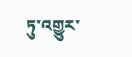ཏུ་འགྱུར་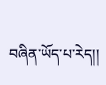བཞིན་ཡོད་པ་རེད།།